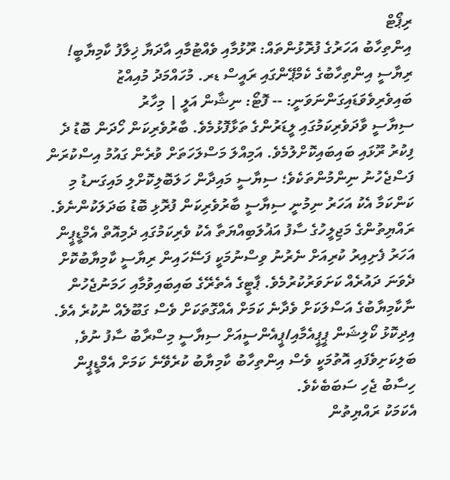ރިޕޯޓް
އިންތިހާބު އަހަރުގެ ފުރޮޅުންތައް: ރޫޅުމާއި ވެއްޓުމާއި އާދަޔާ ޚިލާފު ކާމިޔާބީ!
ރިޔާސީ އިންތިހާބުގެ ކެމްޕޭންގައި ރައީސް ޑރ. މުހައްމަދު މުއިއްޒު ބައިވެރިވެވަޑައިގަންނަވަނީ: -- ފޮޓޯ: ނިޝާން އަލީ | މިހާރު
ސިޔާސީ ވާދަވެރިކަމުގައި ލީޑަރުންގެ ތަޅާފޮޅުމެވެ. ބާރުވެރިކަން ހޯދަން ބޮޑު ދެ ފިކުރު ރޫޅައި ބައިބައިކޮށްލުމެވެ. އަމިއްލަ މަސްލަހަތަށް ވުރެން ގައުމު އިސްކުރަން ފަސްޖެހުނު ނިންމުންތަކެވެ؛ ސިޔާސީ މައިދާން ހަލަބޮލިކޮށްލި މައިގަނޑު މި ކަންކަމާ އެކު އަހަރު ނިމުނީ ސިޔާސީ ބާރުވެރިކަން ފުރޮޅި ބޮޑު ބަދަލަކުންނެވެ.
ރައްޔިތުންގެ މަޖިލީހުގެ ސާފު އަޣުލަބިއްޔަތާ އެކު ވެރިކަމުގައި ދެމިއޮތް އެމްޑީޕީން އަހަރު ފެށިއިރު ކުރިއަށް ނެރުނު ވިސްނުމަކީ ފަސޭހައިން ރިޔާސީ ކާމިޔާބުކޮށް ދެވަނަ ދައުރެއް ކަށަވަރުކުރުމެވެ. ޕާޓީގެ އެތެރޭގެ ބައިބައިވުމާއި ހަމަނުޖެހުން ނާކާމިޔާބުގެ އަސްލަކަށް ވެދާނެ ކަމަށް އެއްގޮތަކަށް ވެސް ގަބޫލެއް ނުކުރެ އެވެ.
އިދިކޮޅު ކޯލިޝަން ޕީޕީއެމާއި/ޕީއެންސީއަށް ސިޔާސީ މިސްރާބު ސާފު ނުވެ, ބަލިކަށިވެފައި އޮތުމަކީ ވެސް އިންތިހާބު ކާމިޔާބު ކުރެވޭނެ ކަމަށް އެމްޑީޕީން ހިސާބު ޖެހި ސަބަބެކެވެ.
އެކަމަކު ރައްޔިތުން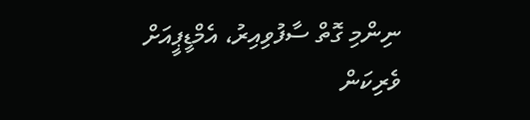ނިންމި ގޮތް ސާފުވިއިރު، އެމްޑީޕީއަށް ވެރިކަން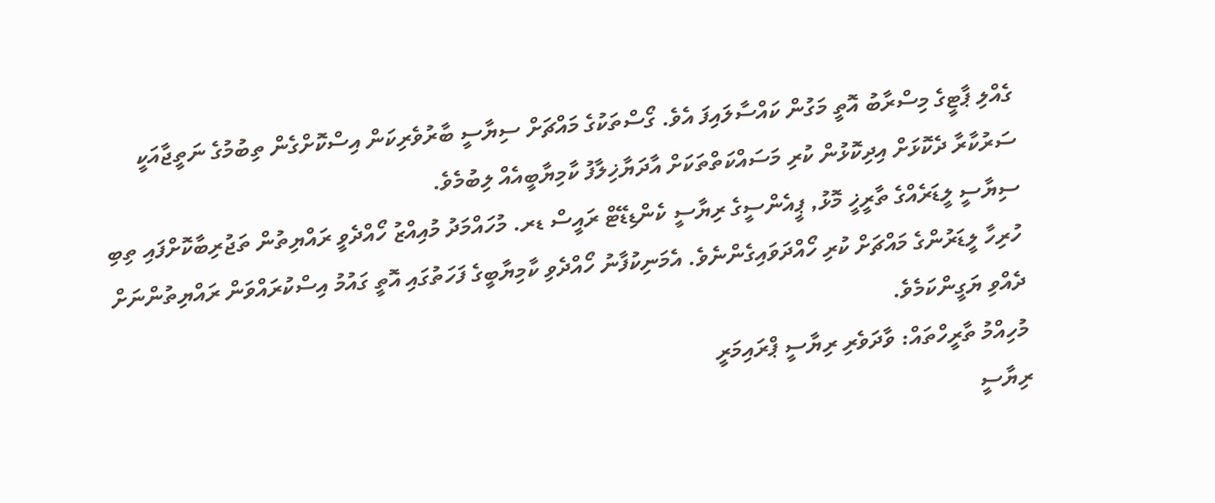ގެއްލި ޕާޓީގެ މިސްރާބު އޮތީ މަގުން ކައްސާލައިފަ އެވެ. ގޯސްތަކުގެ މައްޗަށް ސިޔާސީ ބާރުވެރިކަން އިސްކޮށްގެން ތިބުމުގެ ނަތީޖާއަކީ ސަރުކާރާ ދެކޮޅަށް އިދިކޮޅުން ކުރި މަސައްކަތްތަކަށް އާދަޔާޚިލާފު ކާމިޔާބީއެއް ލިބުމެވެ.
ސިޔާސީ ލީޑަރެއްގެ ތާރީޚީ މޮޅު, ޕީއެންސީގެ ރިޔާސީ ކެންޑިޑޭޓް ރައީސް ޑރ. މުހައްމަދު މުއިއްޒު ހޯއްދެވީ ރައްޔިތުން ތަޖުރިބާކޮށްފައި ތިބި ހުރިހާ ލީޑަރުންގެ މައްޗަށް ކުރި ހޯއްދަވައިގެންނެވެ. އެމަނިކުފާނު ހޯއްދެވި ކާމިޔާބީގެ ފަހަތުގައި އޮތީ ގައުމު އިސްކުރައްވަން ރައްޔިތުންނަށް ދެއްވި ޔަގީންކަމެވެ.
މުހިއްމު ތާރީހްތައް: ވާދަވެރި ރިޔާސީ ޕްރައިމަރީ
ރިޔާސީ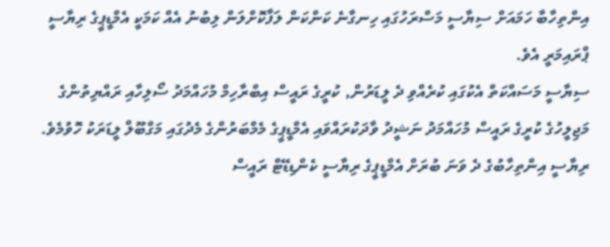އިންތިހާބާ ހަމައަށް ސިޔާސީ މަސްރަހުގައި ހިނގާނެ ކަންކަން ލަފާކޮށްލަން ލިބުނު އެއް ކަމަކީ އެމްޑީޕީގެ ރިޔާސީ ޕްރައިމަރީ އެވެ.
ސިޔާސީ މަސައްކަތް އެކުގައި ކުރެއްވި ދެ ލީޑަރުން, ކުރީގެ ރައީސް އިބްރާހިމް މުހައްމަދު ސޯލިހާއި ރައްޔިތުންގެ މަޖިލީހުގެ ކުރީގެ ރައީސް މުހައްމަދު ނަޝީދު ވާދަކުރައްވައި އެމްޑީޕީގެ މެމްބަރުންގެ މެދުގައި މަގްބޫލް ލީޑަރަކު ހޮވުމެވެ.
ރިޔާސީ އިންތިހާބުގެ ދެ ވަނަ ބުރަށް އެމްޑީޕީގެ ރިޔާސީ ކެންޑިޑޭޓް ރައީސް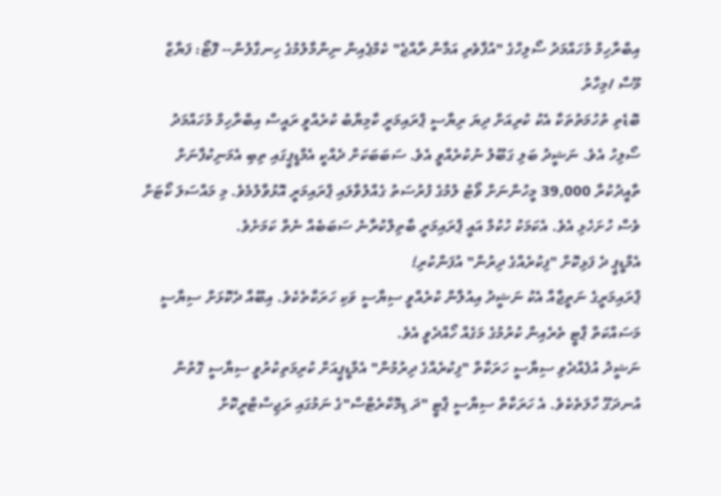އިބްރާހިމް މުހައްމަދު ސޯލިހްގެ "އުފާވެރި އަމާން ރާއްޖެ" ކެމްޕެއިން ނިންމާލުމުގެ ހިނގާލުން-- ފޮޓޯ: ފަޔާޒް މޫސާ /މިހާރު
ބޮޑެތި ތުހުމަތުތަކާ އެކު ކުރިއަށް ދިޔަ ރިޔާސީ ޕްރައިމަރީ ކާމިޔާބު ކުރެއްވީ ރައީސް އިބްރާހިމް މުހައްމަދު ސޯލިހު އެވެ. ނަޝީދު ބަލި ގަބޫލު ނުކުރެއްވީ އެވެ. ސަބަބަކަށް ދެއްކީ އެމްޑީޕީގައި ތިބި އެމަނިކުފާނަށް ތާއީދުކުރާ 39,000 މީހުންނަށް ވޯޓު ލުމުގެ ފުރުސަތު ގެއްލުވާލައި ޕްރައިމަރީ އޮޅުވާލުމެވެ. މި މައްސަލަ ކޯޓަށް ވެސް ހުށަހެޅި އެވެ. އެކަމަކު ހުކުމް އައީ ޕްރައިމަރީ ބާތިލްކުރާނެ ސަބަބެއް ނެތް ކަމަށެވެ.
އެމްޑީޕީ ދެ ފަޅިކޮށް "ފިކުރެއްގެ ދިރުން" އުފަންކުރި!
ޕްރައިމަރީގެ ނަތީޖާއާ އެކު ނަޝީދު އިއުލާން ކުރެއްވީ ސިޔާސީ ވަކި ހަރަކާތެކެވެ. އިބޫއާ ދެކޮޅަށް ސިޔާސީ މަސައްކަތް ޕާޓީ ތެރެއިން ކުރުމުގެ މަގެއް ހޯއްދެވީ އެވެ.
ނަޝީދު އުފެއްދެވި ސިޔާސީ ހަރަކާތް "ފިކުރެއްގެ ދިރުމުން" އެމްޑީޕީއަށް ކުރިމަތިކުރުވީ ސިޔާސީ ގޮތުން އުނދަގޫ ހާލަތެކެވެ. އެ ހަރަކާތް ސިޔާސީ ޕާޓީ "ދަ ޑިމޮކްރެޓްސް"ގެ ނަމުގައި ރަޖިސްޓްރީކޮށް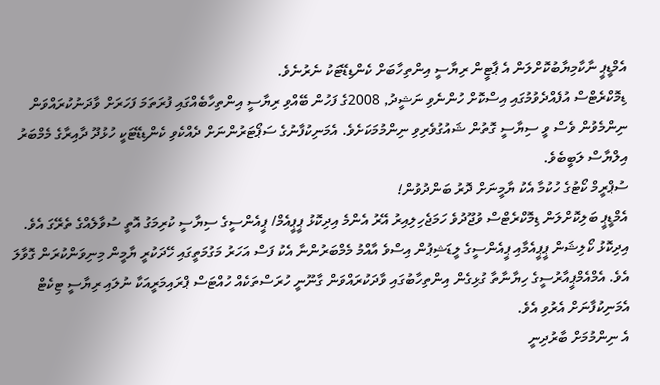އެމްޑީޕީ ނާކާމިޔާބުކޮށްލަން އެ ޕާޓީން ރިޔާސީ އިންތިހާބަށް ކެންޑިޑޭޓަކު ނެރުނެވެ.
ޑިމޮކްރެޓްސް އުފެއްދެވުމުގައި އިސްކޮށް ހުންނެވި ނަޝީދު, 2008ގެ ފަހުން ބޭއްވި ރިޔާސީ އިންތިހާބެއްގައި ފުރަތަމަ ފަހަރަށް ވާދަނުކުރައްވަން ނިންމެވުން ވެސް ވީ ސިޔާސީ ގޮތުން ޝައުގުވެރިވި ނިންމުމަކަށެވެ. އެމަނިކުފާނުގެ ސަޕޯޓަރުންނަށް ދެއްކެވި ކެންޑިޑޭޓަކީ ހުޅުދޫ ދާއިރާގެ މެމްބަރު އިލްޔާސް ލަބީބެވެ.
ސުޕްރީމް ކޯޓުގެ ހުކުމާ އެކު ޔާމީނަށް ދޮރު ބަންދުވުން!
އެމްޑީޕީ ބަލިކޮށްލަން ޑިމޮކްރެޓްސް ވުޖޫދުވެ ހަމަޖެހިލިއިރު އޭރު އެންމެ އިދިކޮޅު ޕީޕީއެމް/ ޕީއެންސީގެ ސިޔާސީ ކުރިމަގު އޮތީ ސުވާލެއްގެ ތެރޭގަ އެވެ.
އިދިކޮޅު ކޯލިޝަން ޕީޕީއެމާއި ޕީއެންސީގެ ލީޑަޝިޕުން އިސްވެ އާއްމު މެމްބަރުންނާ އެކު ފަސް އަހަރު މަގުމަތީގައި ހޭދަކުރީ ޔާމީން މިނިވަންކުރަން ގޮވާލަ އެވެ. އެމްއެމްޕީއާރުސީގެ ހިޔާނާތާ ގުޅިގެން އިންތިހާބުގައި ވާދަކުރައްވަން ގާނޫނީ ހުރަސްތަކެއް ހުއްޓަސް ޕްރައިމަރީއަކާ ނުލައި ރިޔާސީ ޓިކެޓް އެމަނިކުފާނަށް އެރުވި އެވެ.
އެ ނިންމުމަށް ބާރުދިނީ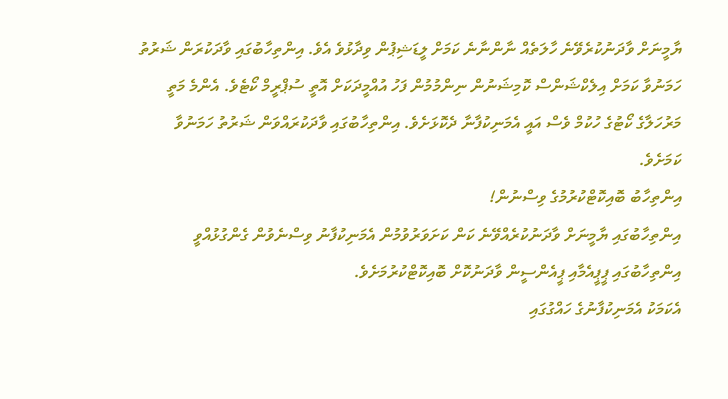ޔާމީނަށް ވާދަނުކުރެވޭނެ ހާލަތެއް ނާންނާނެ ކަމަށް ލީޑަޝިޕުން ވިދާޅުވެ އެވެ. އިންތިހާބުގައި ވާދަކުރަން ޝަރުތު ހަމަނުވާ ކަމަށް އިލެކްޝަންސް ކޮމިޝަނުން ނިންމުމުން ފަހު އުއްމީދަކަށް އޮތީ ސުޕްރީމް ކޯޓެވެ. އެންމެ މަތީ މަރުހަލާގެ ކޯޓުގެ ހުކުމް ވެސް އައީ އެމަނިކުފާނާ ދެކޮޅަށެވެ. އިންތިހާބުގައި ވާދަކުރައްވަން ޝަރުތު ހަމަނުވާ ކަމަށެވެ.
އިންތިހާބު ބޮއިކޮޓްކުރުމުގެ ވިސްނުން!
އިންތިހާބުގައި ޔާމީނަށް ވާދަނުކުރެއްވޭނެ ކަން ކަށަވަރުވުމުން އެމަނިކުފާނު ވިސްނެވުން ގެންގުޅުއްވީ އިންތިހާބުގައި ޕީޕީއެމާއި ޕީއެންސީން ވާދަނުކޮށް ބޮއިކޮޓްކުރުމަށެވެ.
އެކަމަކު އެމަނިކުފާނުގެ ހައްގުގައި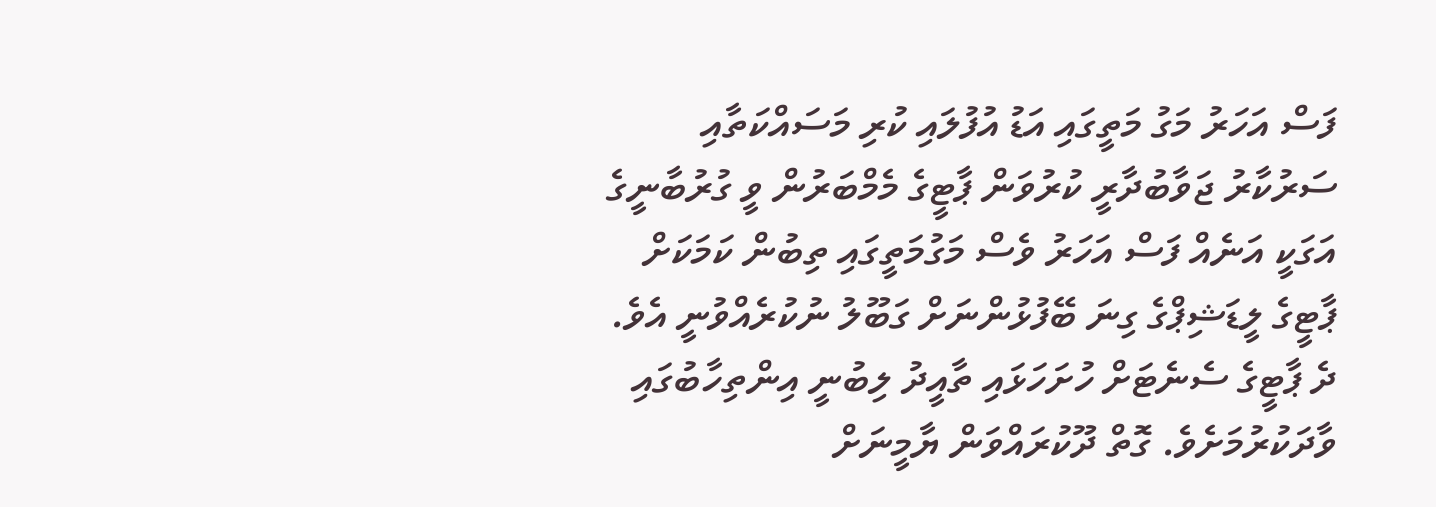ފަސް އަހަރު މަގު މަތީގައި އަޑު އުފުލައި ކުރި މަސައްކަތާއި ސަރުކާރު ޖަވާބުދާރީ ކުރުވަން ޕާޓީގެ މެމްބަރުން ވީ ގުރުބާނީގެ އަގަކީ އަނެއް ފަސް އަހަރު ވެސް މަގުމަތީގައި ތިބުން ކަމަކަށް ޕާޓީގެ ލީޑަޝިޕްގެ ގިނަ ބޭފުޅުންނަށް ގަބޫލު ނުކުރެއްވުނީ އެވެ.
ދެ ޕާޓީގެ ސެނެޓަށް ހުށަހަޅައި ތާއީދު ލިބުނީ އިންތިހާބުގައި ވާދަކުރުމަށެވެ. ގޮތް ދޫކުރައްވަން ޔާމީނަށް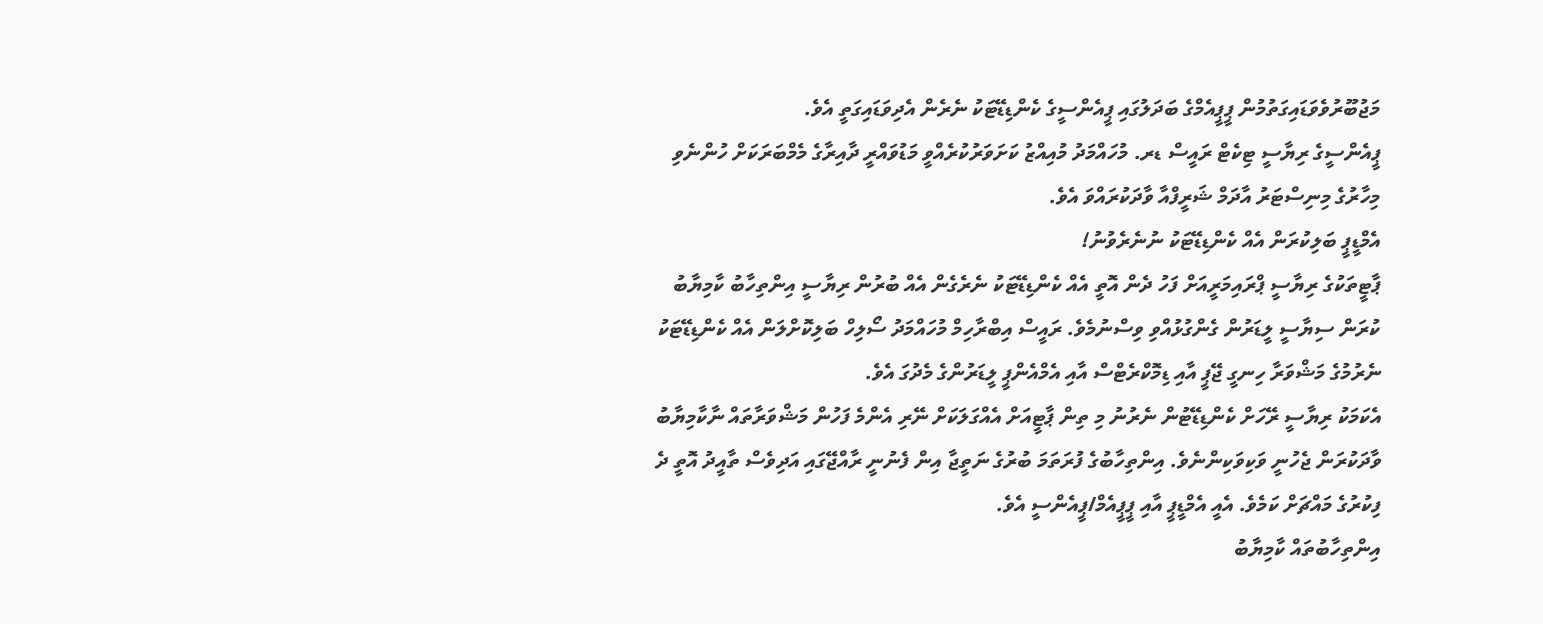މަޖުބޫރުވެވަޑައިގަތުމުން ޕީޕީއެމްގެ ބަދަލުގައި ޕީއެންސީގެ ކެންޑިޑޭޓަކު ނެރެން އެދިވަޑައިގަތީ އެވެ.
ޕީއެންސީގެ ރިޔާސީ ޓިކެޓް ރައީސް ޑރ. މުހައްމަދު މުއިއްޒު ކަށަވަރުކުރެއްވީ މަޑުވައްރީ ދާއިރާގެ މެމްބަރަކަށް ހުންނެވި މިހާރުގެ މިނިސްޓަރު އާދަމް ޝަރީފްއާ ވާދަކުރައްވަ އެވެ.
އެމްޑީޕީ ބަލިކުރަން އެއް ކެންޑިޑޭޓަކު ނުނެރެވުނު!
ޕާޓީތަކުގެ ރިޔާސީ ޕްރައިމަރީއަށް ފަހު ދެން އޮތީ އެއް ކެންޑިޑޭޓަކު ނެރެގެން އެއް ބުރުން ރިޔާސީ އިންތިހާބު ކާމިޔާބު ކުރަން ސިޔާސީ ލީޑަރުން ގެންގުޅުއްވި ވިސްނުމެވެ. ރައީސް އިބްރާހިމް މުހައްމަދު ސޯލިހް ބަލިކޮށްލަން އެއް ކެންޑިޑޭޓަކު ނެރުމުގެ މަޝްވަރާ ހިނގީ ޖޭޕީ އާއި ޑިމޮކްރެޓްސް އާއި އެމްއެންޕީ ލީޑަރުންގެ މެދުގަ އެވެ.
އެކަމަކު ރިޔާސީ ރޭހަށް ކެންޑިޑޭޓުން ނެރުނު މި ތިން ޕާޓީއަށް އެއްގަލަކަށް ނޭރި އެންމެ ފަހުން މަޝްވަރާތައް ނާކާމިޔާބު ވާދަކުރަން ޖެހުނީ ވަކިވަކިންނެވެ. އިންތިހާބުގެ ފުރަތަމަ ބުރުގެ ނަތީޖާ އިން ފެނުނީ ރާއްޖޭގައި އަދިވެސް ތާއީދު އޮތީ ދެ ފިކުރުގެ މައްޗަށް ކަމެވެ. އެއީ އެމްޑީޕީ އާއި ޕީޕީއެމް/ޕީއެންސީ އެވެ.
އިންތިހާބުތައް ކާމިޔާބު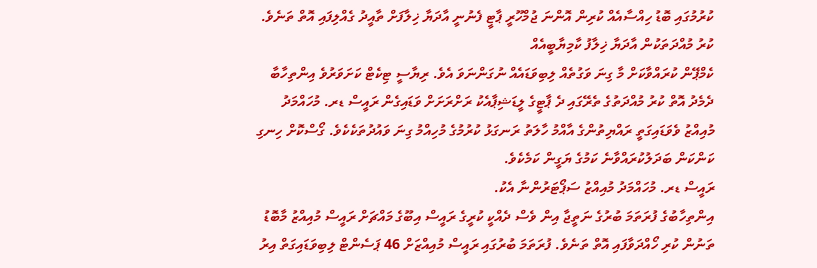ކުރުމުގައި ބޮޑު ހިއްސާއެއް ކުރިން އޮންނަ ޖުމްހޫރީ ޕާޓީ ފެނުނީ އާދަޔާ ޚިލާފަށް ތާއީދު ގެއްލިފައި އޮތް ތަނެވެ.
ކުރު މުއްދަތަކުން އާދަޔާ ޚިލާފު ކާމިޔާބީއެއް
ކެމްޕޭން ކުރައްވާކަށް މާ ގިނަ ވަގުތެއް ލިބިވަޑައެއް ނުގަންނަވަ އެވެ. ރިޔާސީ ޓިކެޓް ކަށަވަރުވެ އިންތިހާބާ ދެމެދު އޮތް ކުރު މުއްދަތުގެ ތެރޭގައި ދެ ޕާޓީގެ ލީޑަޝިޕާއެކު ރަށްރަށަށް ވަޑައިގެން ރައީސް ޑރ. މުހައްމަދު މުއިއްޒު ވެވަޑައިގަތީ ރައްޔިތުންގެ އާއްމު ހާލަތު ރަނގަޅު ކުރުމުގެ މުހިއްމު ގިނަ ވައުދުތަކެކެވެ. ގޯސްކޮށް ހިނގި ކަންކަން ބަދަލުކުރައްވާނެ ކަމުގެ ޔަގީން ކަމެކެވެ.
ރައީސް ޑރ. މުހައްމަދު މުއިއްޒު ސަޕޯޓަރުންނާ އެކު.
އިންތިހާބުގެ ފުރަތަމަ ބުރުގެ ނަތީޖާ އިން ވެސް ދެއްކީ ކުރީގެ ރައީސް އިބޫގެ މައްޗަށް ރައީސް މުއިއްޒު މާބޮޑު ތަނުން ކުރި ހޯއްދަވާފައި އޮތް ތަނެވެ. ފުރަތަމަ ބުރުގައި ރައީސް މުއިއްޒަށް 46 ޕަސެންޓް ލިބިވަޑައިގަތް އިރު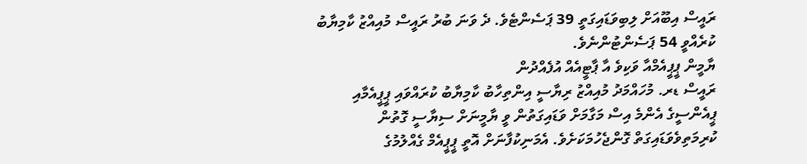ރައީސް އިބޫއަށް ލިބިވަޑައިގަތީ 39 ޕަސެންޓެވެ. ދެ ވަނަ ބުރު ރައީސް މުއިއްޒު ކާމިޔާބު ކުރެއްވީ 54 ޕަސެންޓުންނެވެ.
ޔާމީން ޕީޕީއެމްއާ ވަކިވެ އާ ޕާޓީއެއް އުފެއްދުން
ރައީސް ޑރ. މުހައްމަދު މުއިއްޒު ރިޔާސީ އިންތިހާބު ކާމިޔާބު ކުރައްވައި ޕީޕީއެމާއި ޕީއެންސީގެ އެންމެ އިސް މަގާމަށް ވަޑައިގަތުން ވީ ޔާމީނަށް ސިޔާސީ ގޮތުން ކުރިމަތިވެވަޑައިގަތް ގޮންޖެހުމަކަށެވެ. އެމަނިކުފާނަށް އޮތީ ޕީޕީއެމް ގެއްލުމުގެ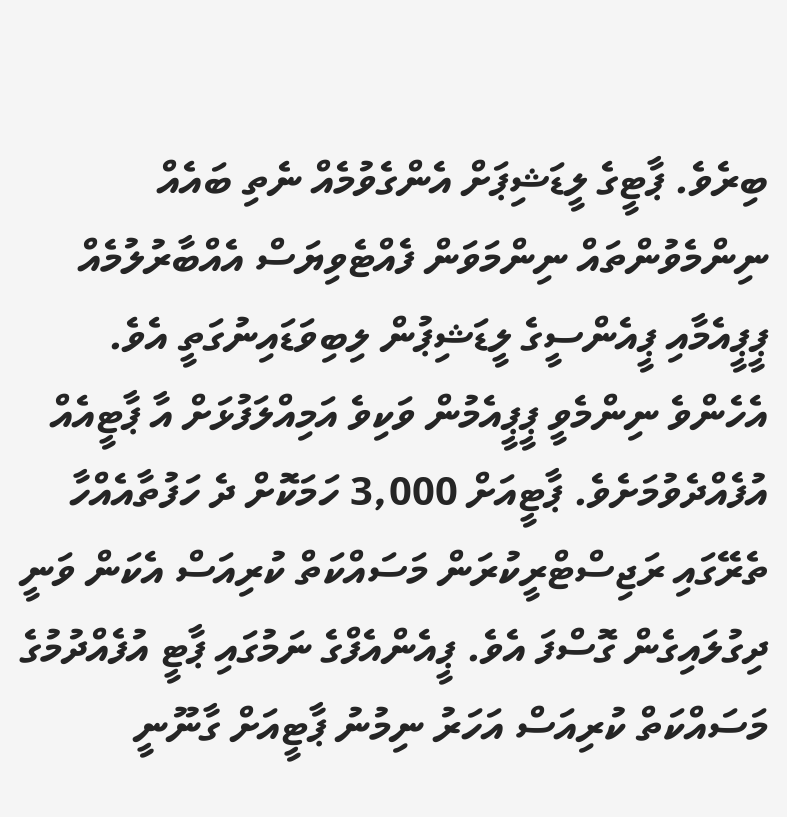ބިރެވެ. ޕާޓީގެ ލީޑަޝިޕަށް އެންގެވުމެއް ނެތި ބައެއް ނިންމެވުންތައް ނިންމަވަން ފެއްޓެވިޔަސް އެއްބާރުލުމެއް ޕީޕީއެމާއި ޕީއެންސީގެ ލީޑަޝިޕުން ލިބިވަޑައިނުގަތީ އެވެ.
އެހެންވެ ނިންމެވީ ޕީޕީއެމުން ވަކިވެ އަމިއްލަފުޅަށް އާ ޕާޓީއެއް އުފެއްދެވުމަށެވެ. ޕާޓީއަށް 3,000 ހަމަކޮށް ދެ ހަފުތާއެއްހާ ތެރޭގައި ރަޖިސްޓްރީކުރަން މަސައްކަތް ކުރިއަސް އެކަން ވަނީ ދިގުލައިގެން ގޮސްފަ އެވެ. ޕީއެންއެފްގެ ނަމުގައި ޕާޓީ އުފެއްދުމުގެ މަސައްކަތް ކުރިއަސް އަހަރު ނިމުނު ޕާޓީއަށް ގާނޫނީ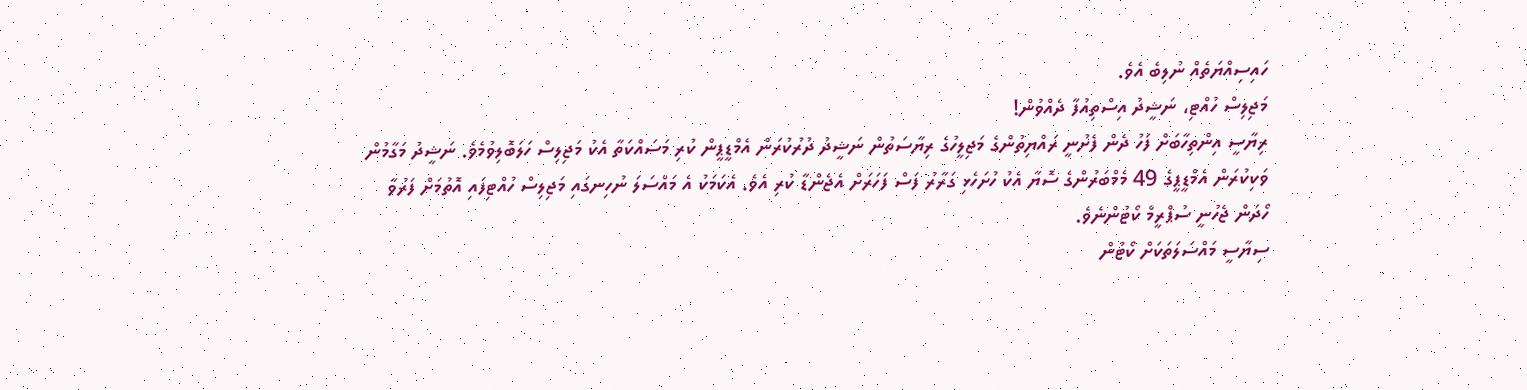ހައިސިއްޔަތެއް ނުލިބެ އެވެ.
މަޖިލިސް ހުއްޓި، ނަޝީދު އިސްތިއުފާ ދެއްވުން!
ރިޔާސީ އިންތިހާބަށް ފަހު ދެން ފެށުނީ ރައްޔިތުންގެ މަޖިލީހުގެ ރިޔާސަތުން ނަޝީދު ދުރުކުރަން އެމްޑީޕީން ކުރި މަސައްކަތާ އެކު މަޖިލިސް ހަލަބޮލިވުމެވެ. ނަޝީދު މަގާމުން ވަކިކުރަން އެމްޑީޕީގެ 49 މެމްބަރުންގެ ސޮޔާ އެކު ހުށަހެޅި ގަރާރު ފަސް ފަހަރަށް އެޖެންޑާ ކުރި އެވެ. އެކަމަކު އެ މައްސަލަ ނުހިނގައި މަޖިލިސް ހުއްޓިފައި އޮތުމަށް ފަރުވާ ހޯދަން ޖެހުނީ ސުޕްރީމް ކޯޓުންނެވެ.
ސިޔާސީ މައްސަލަތަކަށް ކޯޓުން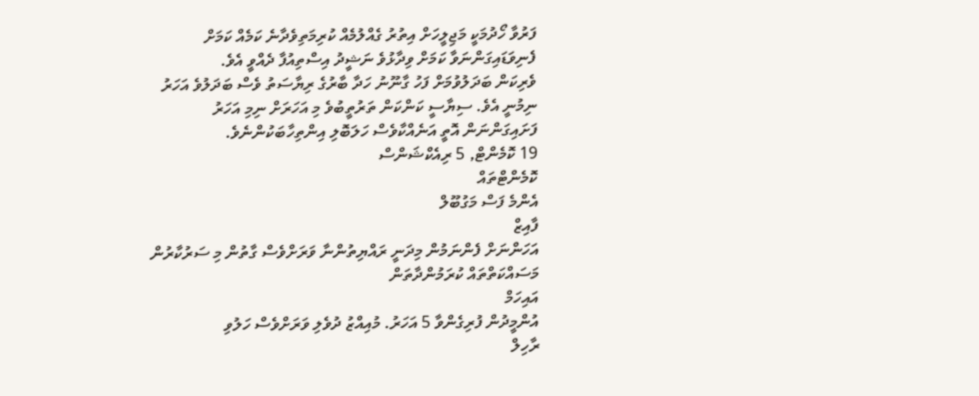ފަރުވާ ހޯދުމަކީ މަޖިލީހަށް އިތުރު ގެއްލުމެއް ކުރިމަތިވެދާނެ ކަމެއް ކަމަށް ފެނިވަޑައިގަންނަވާ ކަމަށް ވިދާޅުވެ ނަޝީދު އިސްތިއުފާ ދެއްވީ އެވެ.
ވެރިކަން ބަދަލުވުމަށް ފަހު ގާނޫނު ހަދާ ބާރުގެ ރިޔާސަތު ވެސް ބަދަލުވެ އަހަރު ނިމުނީ އެވެ. ސިޔާސީ ކަންކަން ތަރުތީބުވެ މި އަހަރަށް ނިމި އަހަރު ފަށައިގަންނަން އޮތީ އަނެއްކާވެސް ހަލަބޮލި އިންތިހާބަކުންނެވެ.
19 ކޮމެންޓް, 5 ރިއެކްޝަންސް
ކޮމެންޓްތައް
އެންމެ ފަސް މަގުބޫލް
ފާއިޒް
އަހަންނަށް ފެންނަމުން މިދަނީ ރައްޔިތުންނާ ވަރަށްވެސް ގާތުން މި ސަރުކާރުން މަސައްކަތްތައް ކުރަމުންދާތަން
އައިހަމް
އުންމީދުން ފުރިގެންވާ 5 އަހަރު. މުއިއްޒު ދުވެލި ވަރަށްވެސް ހަލުވި
ރާހިލް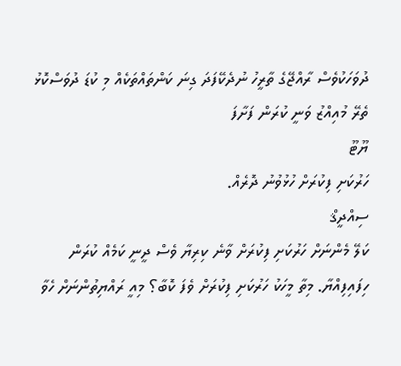ދުވަހަކުވެސް ރާއްޖޭގެ ތާރީހު ނުދެކޭފަދަ ގިނަ ކަންތައްތަކެއް މި ކުޑަ ދުވަސްކޮޅު ތެރޭ މުއިއްޒު ވަނީ ކުރަން ފަށާފަ
ޔޫޓޫ
ހަރުކަށި ފިކުރަށް ހުޅުވުނު ދޮރެއް.
ސިއްދީޤް
ކަލޭ މެންނަށް ހަރުކަށި ފިކުރަށް ވާނެ ކިރިޔާ ވެސް ދީނީ ކަމެއް ކުރަން ހިފައިފިއްޔާ. މިތާ މީހަކު ހަރުކަށި ފިކުރަށް ވެފަ ކޮބާ؟ މިއީ ރައްޔިތުންނަށް ހެވާ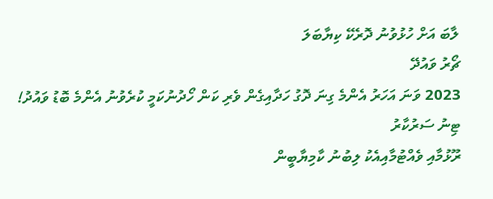ލާބަ އަށް ހުޅުވުނު ދޮރެކޭ ކިޔާބަލަ
ޗޯރު ވައުދޭ
2023 ވަނަ އަހަރު އެންމެ ގިނަ ދޮގު ހަދާއިގެން ވެރި ކަން ހޯދުނުކަމީ ކުރެވުނު އެންމެ ބޮޑު ވައުދު!
ޓިނު ސަރުކާރު
ރޫޅުމާއި ވެއްޓުމާއިއެކު ލިބުނު ކާމިޔާބީން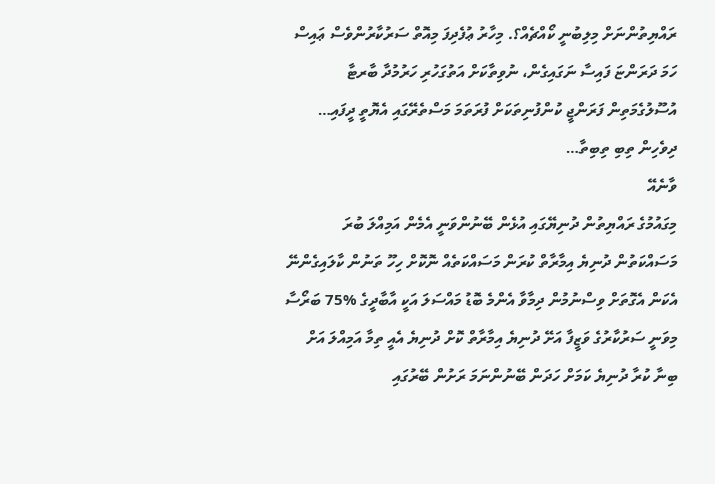ރައްޔިތުންނަށް މިލިބުނީ ކޯއްޗެއް؟. މިހާރު ޢުފެދިފަ މިއޮތް ސަރުކާރުންވެސް ޢައިސް ހަމަ ދަރަންޏަ ފައިސާ ނަގައިގެން، ނުވިތާކަށް އަތުގަހުރި ހަރުމުދާ ބާރޓާ އުސޫލުގެމަތިން ފަރަންޖީ ކުންފުނިތަކަށް ފުރަތަމަ މަސްތެރޭގައި އެޔޮތީ ދީފައި… ދިވެހިން ތިބި ތިބިތާ…
ވާނެއޭ
މިގައުމުގެ ރައްޔިތުން ދުނިޔޭގައި އުޅެން ބޭނުންވަނީ އެމެން އަމިއްލަ ބުރަ މަސައްކަތުން ދުނިޔެ އިމާރާތް ކުރަން މަސައްކަތެއް ނޮކޮށް ހިހޫ ތަނުން ކާލައިގެންނޭ އެކަން އެގޮތަށް ވިސްނުމުން ދިމާވާ އެންމެ ބޮޑު މައްސަލަ އަކީ އާބާދީގެ %75 ބަރޯސާ މިވަނީ ސަރުކާރުގެ ވަޒީފާ އަށޭ ދުނިޔެ އިމާރާތް ކޮށް ދުނިޔެ އެއީ ތިމާ އަމިއްލަ އަށް ބިނާ ކުރާ ދުނިޔެ ކަމަށް ހަދަން ބޭނުންނަމަ ރަށުން ބޭރުގައި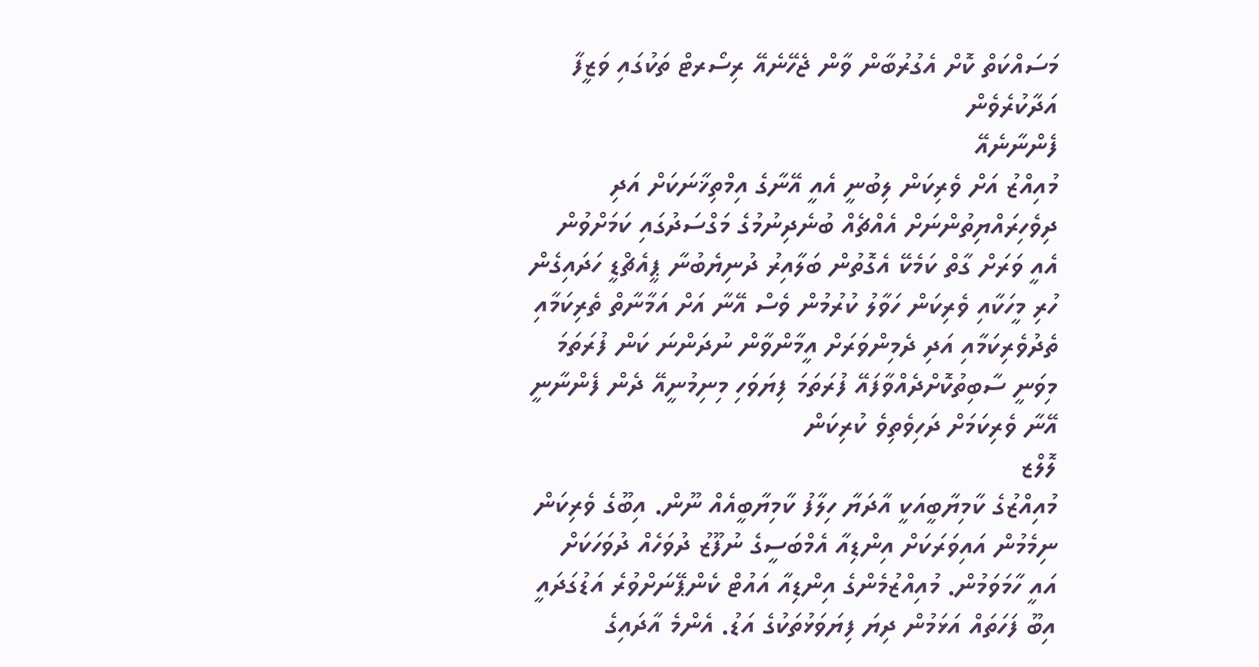މަސައްކަތް ކޮށް އެގުރުބާން ވާން ޖެހޭނެއޭ ރިސޯރޓް ތަކުގައި ވަޒީފާ އަދާކުރެވެން
ފެންނާނެއޭ
މުއިއްޒު އަށް ވެރިކަން ލިބުނީ އެއީ އޭނާގެ އިމްތިޚާނަކަށް އަދި ދިވެހިރައްޔިތުންނަށް އެއްޗެއް ބުނެދިނުމުގެ މަގްސަދުގައި ކަމަށްވުން އެއީ ވަރަށް ގާތް ކަމެކޭ އެގޮތުން ބަލާއިރު ދުނިޔެބުނާ ޕީއެޗްޑީ ހަދައިގެން ހުރި މީހަކާއި ވެރިކަން ހަވާލު ކުރުމުން ވެސް އޭނާ އަށް އަމާނާތް ތެރިކަމާއި ތެދުވެރިކަމާއި އަދި ދެމިންވަރަށް އީމާންވާން ނުދަންނަ ކަން ފުރަތަމަ މިވަނީ ސާބިތުކޮށްދެއްވާފައޭ ފުރަތަމަ ފިޔަވަހި މިނިމުނީއޭ ދެން ފެންނާނީ އޭނާ ވެރިކަމަށް ދަހިވެތިވެ ކުރިކަން
ލޮލްޒ
މުއިއްޒުގެ ކާމިޔާބީއަކީ އާދަޔާ ހިލާފު ކާމިޔާބީއެއް ނޫން. އިބޫގެ ވެރިކަން ނިމެމުން އައިވަރަކަށް އިންޑިއާ އެމްބަސީގެ ނުފޫޒު ދުވަހެއް ދުވަހަކަށް އައީ ހާމަވަމުން. މުއިއްޒުމެންގެ އިންޑިއާ އައުޓް ކެންޕޭނަށްވުރެ އަޑުގަދައީ އިބޫ ފަހަތައް އަޅަމުން ދިޔަ ފިޔަވަޅުތަކުގެ އަޑު. އެންމެ އާދައިގެ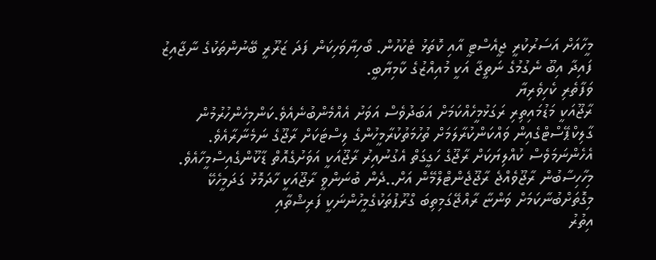މީހާއަށް އަސަރުކުރީ ޖީއެސްޓީ އާއި ކޮތަޅު ޓެކުހުން. ބޯހިޔާވަހިކަން ފަދަ ޒަރޫރީ ބޭނުންތަކުގެ ނާޖާއިޒު ފައިދާ އިބޫ ނެގުމުގެ ނަތީޖާ އަކީ މުއިއްޒުގެ ކާމިޔާބީ.
ވަފާތެރި ކެހިވެރިޔާ
ރާޖޫއަކީ މަޑުމައިތިރި ރަގަޅުމީހެއްކަމަށް އަބަދުވެސް އަވަށު އެއްމެންބުނެއެވެ.ކަންމިހެންހުރުމުން ގާލިކްޕޭސްޓްގެއިން ވައްކަންކުރާލަމަށް ތުހުމަތުކުރާމީހުންގެ ލިސްޓަކަށް ރާޖޫގެ ނަމެނާރާއެވެ. އެހެންނަމަވެސް ކުއްލިޔަކަށް ރާޖޫގެ ހަގީގަތް އެގުނުއިރު ރާޖޫއަކީ އަވަށުގެއޮތް ޑާކޫންގެއިސްމީހާއެވެ. މިހާހިސާބުން ރާޖޫވެއްޖެ ރާޖޫޖެންޓްލްމޭން އަށް..ދެން ބުނަންވީ ރާޖޫއަކީ ހާދަމޮޅު ގަދަމީހެކޭ މިގޮތަށްބުނާކަމަށް ވަންޏާ ރާއްޖޭގަމިތިބަ ގްރޫޕުތަކުގެމީހުންނަކީ ފަރިޝްތާއި
އިތުރު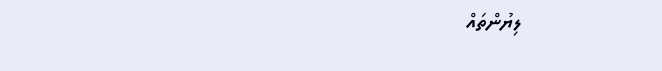ލިޔުންތައް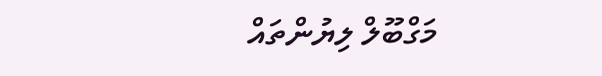މަގްބޫލް ލިޔުންތައް